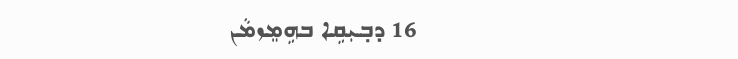16 ܕܒ݂ܝܼܩܹܐ ܒܗܹܡܸܙܡܵܢ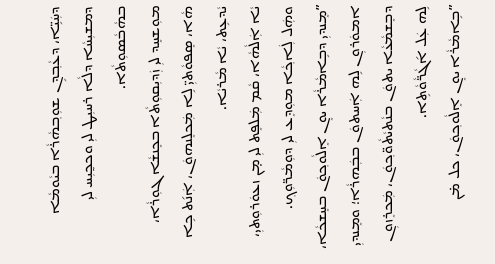ܕܚܲܝܹ̈ܐ، ܕܥܵܒ݂ܕܹܢ ܫܘܼܒ݂ܗܵܪܵܐ ܒܝܵܘܡܵܐ ܕܡܫܝܼܚܵܐ ܕܠܵܐ ܪܚܝܼܛ ܠܝܼ ܘܟܟ̰ܝܼܚ ܠܝܼ ܒܗܵܒܵܣܘܼܬܵܐ.
ܡܘܼܫܚܸܕ ܠܝܼ ܙܲܕܝܼܩܘܼܬܵܐ ܒܟܸܢܫܵܐ ܓܘܼܪܵܐ، ܗܵܐ، ܣܸܦܘܵܬܝܼ̈ ܠܹܐ ܡܲܟܠܸܢܗܘܿܢ، ܐܲܢ݇ܬ ܟܹܐ ܝܵܕܥܹܬ، ܝܵܐ ܡܵܪܝܵܐ.
ܝܵܐ ܐܲܠܵܗܵܐ، ܩܵܡ ܡܲܠܦܸܬ ܠܝܼ ܡ̣ܢ ܙܥܘܿܪܘܼܬܝܼ، ܘܗܲܠ ܠܲܐܟ݂ܵܐ ܡܘܼܕܸܥ ܠܝܼ ܕܘܼܡܵܪ̈ܘܼܟ݂.
”ܡܸܢܕܝܼ ܕܒܹܐܡܵܪܵܐ ܝܘܸܢ ܐܸܠܵܘܟ݂ܘܿܢ ܒܚܸܫܟܵܐ، ܐܡܘܿܪܘܼܢ ܠܹܗ ܐܲܚܬܘܿܢ ܒܒܲܗܪܵܐ؛ ܘܡܸܢܕܝܼ ܕܒܸܫܡܵܥܵܐ ܝܬܘܿܢ ܒܢܵܬܝܵܬܵܘ̈ܟ݂ܘܿܢ، ܡܲܟܪܸܙܘܼܢ ܠܹܗ ܥܲܠ ܐ݇ܓܵܪ̈ܵܘܵܬܹܐ.
”ܒܹܐܡܵܪܵܐ ܝܘܸܢ ܐܸܠܵܘܟ݂ܘܿܢ، ܟܠ ܡ̇ܢ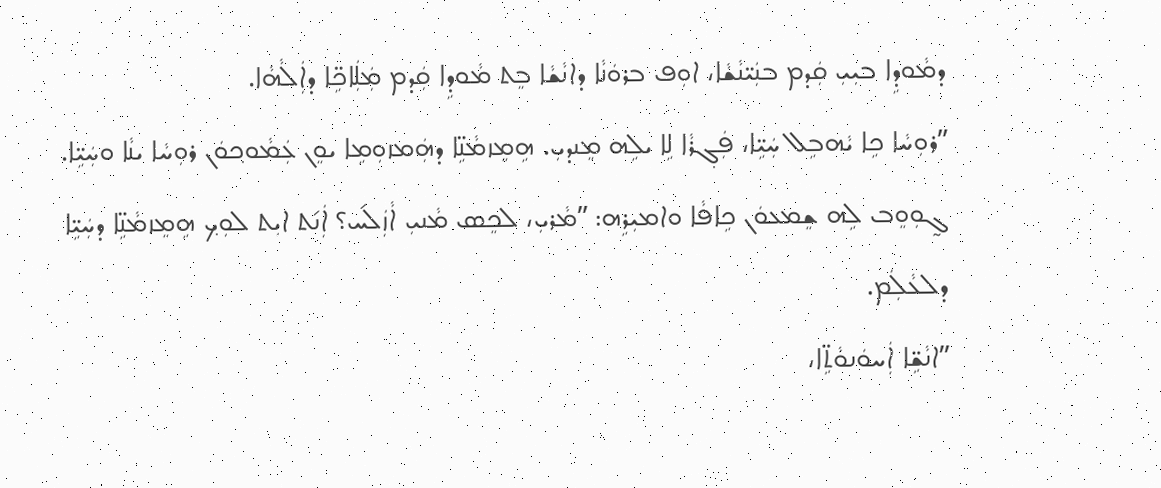ܕܡܵܘܕܹܐ ܒܝܼܝܼ ܩܲܕܡ ܒܢܲܝ̈ܢܵܫܵܐ، ܐܘܼܦ ܒܪܘܿܢܵܐ ܕܐܢܵܫܵܐ ܒܸܬ ܡܵܘܕܹܐ ܩܲܕܡ ܡܲܠܲܐܟܹ̈ܐ ܕܐܲܠܵܗܵܐ.
”ܪܘܼܚܵܐ ܟܹܐ ܝܵܗܒܹܠ ܚܲܝܹ̈ܐ، ܦܲܓ݂ܪܵܐ ܠܹܐ ܝܠܹܗ ܡܸܢܕܝܼ. ܗܹܡܸܙܡܵܢܹ̈ܐ ܕܗܲܡܙܘܼܡܹܐ ܝܘܸܢ ܥܲܡܵܘܟ݂ܘܿܢ ܪܘܼܚܵܐ ܝܢܵܐ ܘܚܲܝܹ̈ܐ.
ܓ̰ܘܼܘܸܒ ܠܹܗ ܫܸܡܥܘܿܢ ܟܹܐܦܵܐ ܘܐܡܝܼܪܹܗ: ”ܡܵܪܝܼ، ܠܟܸܣ ܡܵܢܝܼ ܐܵܙܲܠ݇ܚ؟ ܐܲܢ݇ܬ ܐܝܼܬ ܠܘܼܟ݂ ܗܹܡܸܙܡܵܢܹ̈ܐ ܕܚܲܝܹ̈ܐ ܕܠܥܵܠܲܡ.
”ܐܢܵܫܹ̈ܐ ܐܲܚܘܿܢܘܵܬܹ̈ܐ،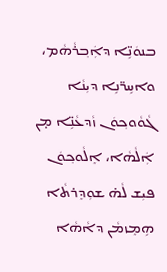ܒܢܘܿܢܹ̈ܐ ܕܐܲܒ݂ܪܵܗܵܡ، ܘܐܚܹܪ̈ܢܹܐ ܕܝܼܢܵܐ ܓܵܘܵܘܟ݂ܘܿܢ ܙܵܕܥܵܢܹ̈ܐ ܡ̣ܢ ܐܲܠܵܗܵܐ، ܐܸܠܵܘܟ݂ܘܿܢ ܦܝܼܫ ܠܵܗ̇ ܫܘܼܕܸܪܬܵܐ ܗܹܡܸܙܡܵܢ ܕܐܵܗܵܐ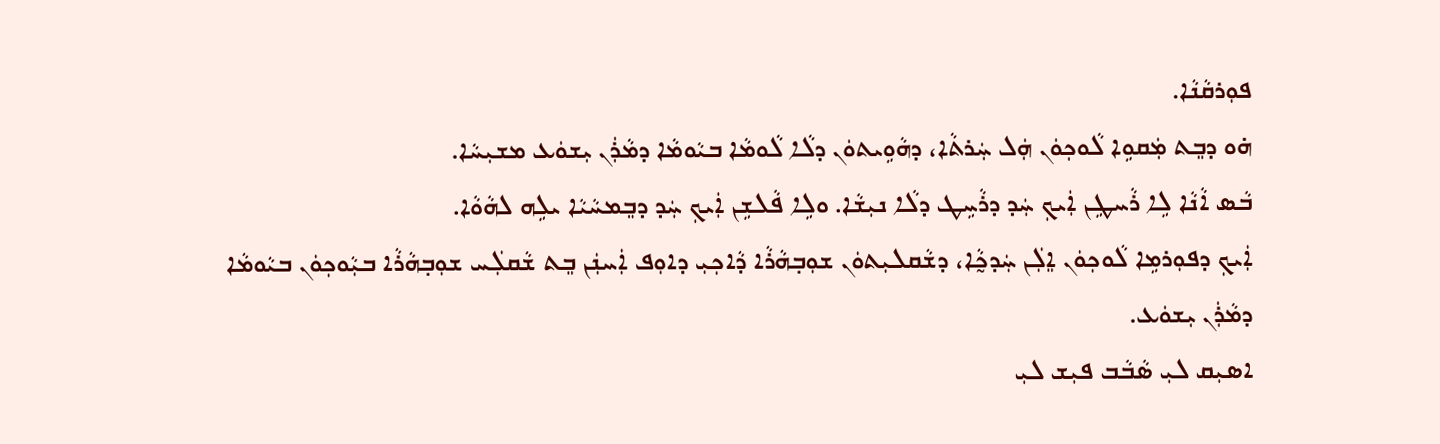ܦܘܼܪܩܵܢܵܐ.
ܗ̇ܘ ܕܒܸܬ ܡܲܩܘܹܐ ܠܵܘܟ݂ܘܿܢ ܗܲܠ ܚܲܪܬܵܐ، ܕܗܵܘܹܝܬܘܿܢ ܕܠܵܐ ܠܵܘܡܵܐ ܒܝܵܘܡܵܐ ܕܡܵܪܲܢ ܝܼܫܘܿܥ ܡܫܝܼܚܵܐ.
ܒܵܣ ܐܵܢܵܐ ܠܹܐ ܪܵܚܛܹܢ ܐܲܝܟ݂ ܚܲܕ ܕܪܵܚܹܛ ܕܠܵܐ ܢܝܼܫܵܐ. ܘܠܹܐ ܦܵܠܫܹܢ ܐܲܝܟ݂ ܚܲܕ ܕܒܸܡܚܵܝܵܐ ܝܠܹܗ ܠܗܵܘܵܐ.
ܐܲܝܟ݂ ܕܦܘܼܪܡܹܐ ܠܵܘܟ݂ܘܿܢ ܐܸܠܲܢ ܚܲܕܟ̰ܵܐ، ܕܫܵܩܠܝܼܬܘܿܢ ܫܘܼܒ݂ܗܵܪܵܐ ܕܵܐܟ݂ܝܼ ܕܐܘܼܦ ܐܲܚܢܲܢ ܒܸܬ ܫܵܩܠܲܚ ܫܘܼܒ݂ܗܵܪܵܐ ܒܝܼܵܘܟ݂ܘܿܢ ܒܝܵܘܡܵܐ ܕܡܵܪܲܢ ܝܼܫܘܿܥ.
ܐܣܝܼܩ ܠܝܼ ܣܵܒܵܒ ܦܝܼܫ ܠܝܼ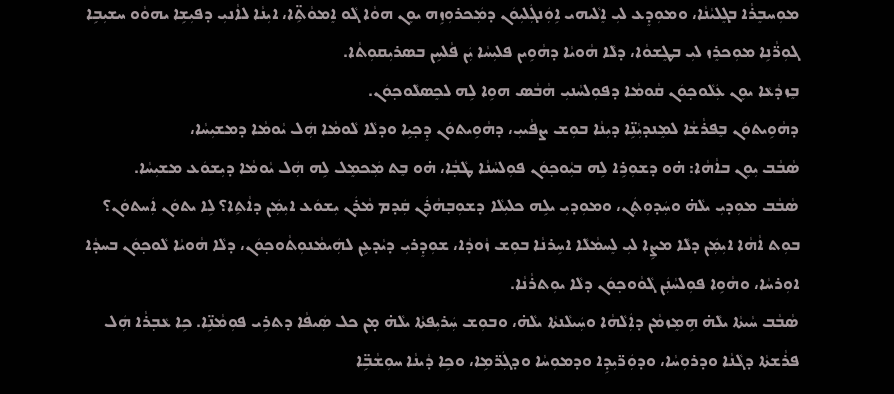ܡܘܼܚܒܸܪܵܐ ܒܓܸܠܝܵܢܵܐ، ܘܡܘܼܕܸܥ ܠܝܼ ܐܸܠܵܝܗܝ ܐܹܘܲܢܓܲܠܝܼܘܿܢ ܕܡܲܟܪܘܼܙܹܗ ܝܘܸܢ ܗܘܵܐ ܓܵܘ ܐܸܡܘܵܬܹ̈ܐ، ܐܝܼܢܵܐ ܠܐܵܢܝܼ ܕܦܝܼܫܹܐ ܝܗܘܵܘ ܚܫܝܼܒܹܐ ܓܘܼܪ̈ܵܢܹܐ ܡܘܼܟܪܸܙ ܠܝܼ ܒܛܸܫܘܵܐ، ܕܠܵܐ ܗܵܘܝܵܐ ܕܗܵܘܹܝܢ ܦܠܝܼܚܵܐ ܝܲܢ ܦܵܠܚܹܢ ܒܣܪܝܼܩܘܼܬܵܐ.
ܒܸܙܕܵܥܵܐ ܝܘܸܢ ܥܲܠܵܘܟ݂ܘܿܢ ܩܵܘܡܵܐ ܕܦܘܼܠܚܵܢܝܼ ܗܵܒܵܣ ܗܘܹܐ ܠܹܗ ܠܟܸܣܠܵܘܟ݂ܘܿܢ.
ܕܗܵܘܹܝܬܘܿܢ ܒܸܦܪܵܫܵܐ ܠܡܸܢܕܝܼܵܢܹ̈ܐ ܕܝܼܢܵܐ ܒܘܼܫ ܨܦܵܝܝܼ، ܕܗܵܘܹܝܬܘܿܢ ܕܸܟ݂ܝܹܐ ܘܕܠܵܐ ܠܵܘܡܵܐ ܗܲܠ ܝܵܘܡܵܐ ܕܡܫܝܼܚܵܐ،
ܣܵܒܵܒ ܝܼܘܸܢ ܒܐܵܗܵܐ: ܗ̇ܘ ܕܫܘܼܪܹܐ ܠܹܗ ܒܝܼܵܘܟ݂ܘܿܢ ܦܘܼܠܚܵܢܵܐ ܛܵܒ݂ܵܐ، ܗ̇ܘ ܒܸܬ ܡܲܟܡܸܠ ܠܹܗ ܗܲܠ ܝܵܘܡܵܐ ܕܝܼܫܘܿܥ ܡܫܝܼܚܵܐ.
ܣܵܒܵܒ ܡܘܼܕܝܼ ܝܠܵܗ̇ ܘܚܲܕܘܼܬܲܢ، ܘܡܘܼܕܝܼ ܝܠܹܗ ܟܠܝܼܠܵܐ ܕܫܘܼܒ݂ܗܵܪܲܢ ܩܲܕܡ ܡܵܪܲܢ ܝܼܫܘܿܥ ܐܝܼܡܲܢ ܕܐܵܬܹܐ؟ ܠܹܐ ܝܬܘܿܢ ܐܲܚܬܘܿܢ؟
ܒܘܼܬ ܐܵܗܵܐ ܐܝܼܡܲܢ ܕܠܵܐ ܡܨܹܐ ܠܝܼ ܠܸܚܡܵܠܵܐ ܐܚܹܪܢܵܐ ܒܘܼܫ ܙܵܘܕܵܐ، ܫܘܼܕܸܪܝܼ ܕܝܵܕܥܹܢ ܠܗܲܝܡܵܢܘܼܬܵܘܟ݂ܘܿܢ، ܕܠܵܐ ܗܵܘܝܵܐ ܠܵܘܟ݂ܘܿܢ ܒܚܕܵܐ ܐܘܼܪܚܵܐ، ܘܗܵܘܹܐ ܦܘܼܠܚܵܢܲܢ ܓܵܘܵܘܟ݂ܘܿܢ ܕܠܵܐ ܝܘܼܬܪܵܢܵܐ.
ܣܵܒܵܒ ܚܵܝܬܵܐ ܝܠܵܗ̇ ܗܹܡܸܙܡܵܢ ܕܐܲܠܵܗܵܐ ܘܚܲܝܠܵܢܬܵܐ ܝܠܵܗ̇، ܘܒܘܼܫ ܚܲܪܝܼܦܬܵܐ ܝܠܵܗ̇ ܡ̣ܢ ܟܠ ܣܲܝܦܵܐ ܕܬܪܹܝ ܦܘܼܡܵܢܹ̈ܐ. ܟܹܐ ܥܵܒ݂ܪܵܐ ܗܲܠ ܦܪܵܫܬܵܐ ܕܓܵܢܵܐ ܘܕܪܘܼܚܵܐ، ܘܕܘܲܪ̈ܝܼܕܹܐ ܘܕܡܘܼܚܵܐ ܘܕܓܲܪ̈ܡܹܐ، ܘܟܹܐ ܕܵܝܢܵܐ ܚܘܼܫܵܒܹ̈ܐ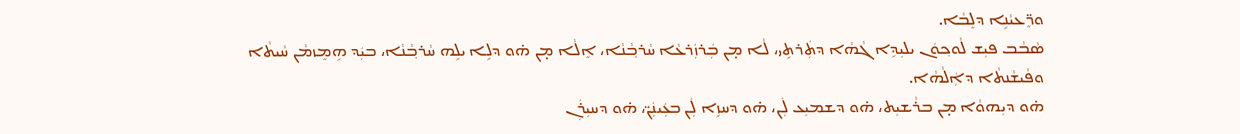ܘܪܸ̈ܥܝܵܢܹܐ ܕܠܸܒܵܐ.
ܣܵܒܵܒ ܦܝܼܫ ܠܵܘܟ݂ܘܿܢ ܝܠܝܼܕܹܐ ܓܵܗܵܐ ܕܬܲܪܬܹܝ، ܠܵܐ ܡ̣ܢ ܒܲܪܙܲܪܥܵܐ ܚܵܪܒ݂ܵܢܵܐ، ܐܸܠܵܐ ܡ̣ܢ ܗ̇ܘ ܕܠܹܐ ܝܠܹܗ ܚܵܪܒ݂ܵܢܵܐ، ܒܝܲܕ ܗܹܡܸܙܡܵܢ ܚܵܝܬܵܐ ܘܦܵܝܫܵܢܬܵܐ ܕܐܲܠܵܗܵܐ.
ܗ̇ܘ ܕܝܼܗܘܵܐ ܡ̣ܢ ܒܪܵܫܝܼܬ، ܗ̇ܘ ܕܫܡܝܼܥ ܠܲܢ، ܗ̇ܘ ܕܚܙܹܐ ܠܲܢ ܒܥܲܝܢܲܢ̈، ܗ̇ܘ ܕܚܝܼܪܲܢ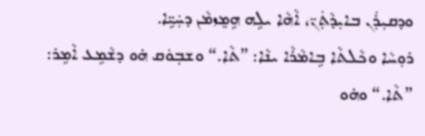ܘܕܩܝܼܪܲܢ ܒܐܝܼܕܵܬܲܢ̈، ܐܵܗܵܐ ܝܠܹܗ ܗܹܡܸܙܡܵܢ ܕܚܲܝܹ̈ܐ.
ܪܘܼܚܵܐ ܘܟܵܠܬܵܐ ܒܹܐܡܵܪܵܐ ܝܢܵܐ: ”ܬܵܐ.“ ܘܫܒ݂ܘܿܩ ܗ̇ܘ ܕܫܵܡܹܥ ܐܵܡܹܪ: ”ܬܵܐ.“ ܘܗ̇ܘ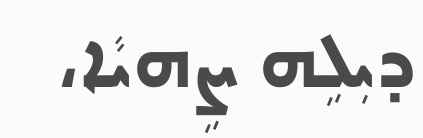ܕܝܼܠܹܗ ܨܹܗܝܵܐ،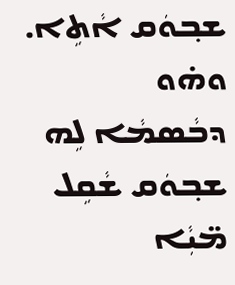ܫܒ݂ܘܿܩ ܐܵܬܹܐ. ܘܗ̇ܘ ܕܒܵܣܡܵܐ ܠܹܗ ܫܒ݂ܘܿܩ ܫܵܩܹܠ ܡ̈ܝܼܵܐ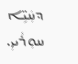ܕܚܲܝܹ̈ܐ ܚܘܼܪܵܝܝܼ.